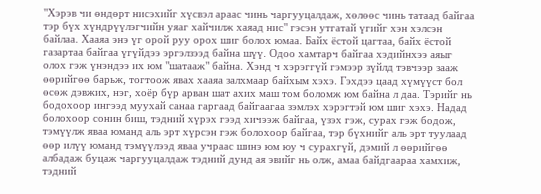"Хэрэв чи өндөрт нисэхийг хүсвэл араас чинь чаргууцалдаж, хөлөөс чинь татаад байгаа тэр бүх хүндрүүлэгчийн уяаг хайчилж хаяад нис" гэсэн утгатай үгийг хэн хэлсэн байлаа. Хааяа энэ үг орой руу орох шиг болох юмаа. Байх ёстой цагтаа, байх ёстой газартаа байгаа үгүйдээ эргэлзээд байна шүү. Одоо хамтарч байгаа хэдийнхээ аяыг олох гэж үнэндээ их юм "шатааж" байна. Хэнд ч хэрэггүй гэмээр зүйлд тэвчээр зааж өөрийгөө барьж, тогтоож явах хааяа залхмаар байхым хэхэ. Гэхдээ цаад хүмүүст бол өсөж дэвжих, нэг, хоёр бүр арван шат ахих маш том боломж юм байна л даа. Тэрийг нь бодохоор ингээд муухай санаа гаргаад байгаагаа зэмлэх хэрэгтэй юм шиг хэхэ. Надад болохоор сонин биш, тэдний хүрэх гээд хичээж байгаа, үзэх гэж, сурах гэж бодож, тэмүүлж яваа юманд аль эрт хүрсэн гэж болохоор байгаа, тэр бүхнийг аль эрт туулаад өөр илүү юманд тэмүүлээд яваа учраас шинэ юм юу ч сурахгүй, дэмий л өөрийгөө албадаж буцаж чаргууцалдаж тэдний дунд ая эвийг нь олж, амаа байдгаараа хамхиж, тэдний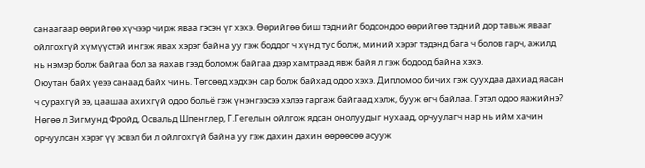санаагаар өөрийгөө хүчээр чирж яваа гэсэн үг хэхэ. Өөрийгөө биш тэднийг бодсондоо өөрийгөө тэдний дор тавьж явааг ойлгохгүй хүмүүстэй ингэж явах хэрэг байна уу гэж боддог ч хүнд тус болж, миний хэрэг тэдэнд бага ч болов гарч, ажилд нь нэмэр болж байгаа бол за яахав гээд боломж байгаа дээр хамтраад явж байя л гэж бодоод байна хэхэ.
Оюутан байх үеээ санаад байх чинь. Төгсөөд хэдхэн сар болж байхад одоо хэхэ. Дипломоо бичих гэж суухдаа дахиад яасан ч сурахгүй ээ, цаашаа ахихгүй одоо больё гэж үнэнгээсээ хэлээ гаргаж байгаад хэлж, бууж өгч байлаа. Гэтэл одоо яажийнэ? Нөгөө л Зигмунд Фройд, Освальд Шпенглер, Г.Гегелын ойлгож ядсан онолуудыг нухаад, орчуулагч нар нь ийм хачин орчуулсан хэрэг үү эсвэл би л ойлгохгүй байна уу гэж дахин дахин өөрөөсөө асууж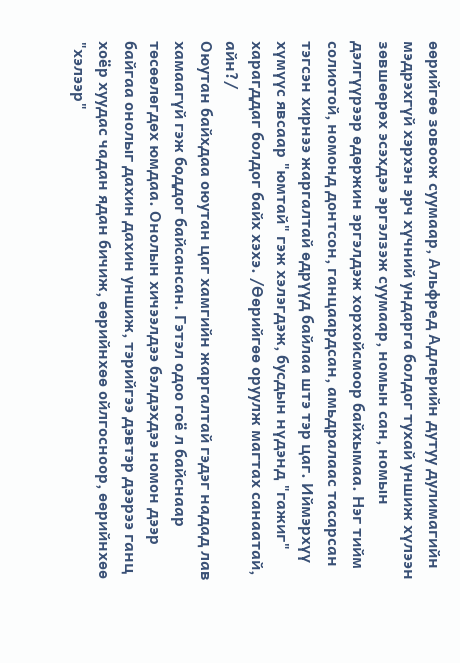өөрийгөө зовоож суумаар, Альфред Адлерийн дутуу дулимагийн мэдрэхгүй хэрхэн эрч хүчний ундарга болдог тухай уншиж хүлээн зөвшөөрөх эсэхдээ эргэлзэж суумаар, номын сан, номын дэлгүүрээр өдөржин эргэлдэж хорхойсмоор байхымаа. Нэг тийм солиотой, номонд донтсон, ганцаардсан, амьдралаас тасарсан тэгсэн хирнээ жаргалтай өдрүүд байлаа штэ тэр цаг. Иймэрхүү хүмүүс явсаар "юмтай" гэж хэлэгдэж, бусдын нүдэнд "гажиг" харагддаг болдог байх хэхэ. /Өөрийгөө оруулж магтах санаатай, айн?/
Оюутан байхдаа оюутан цаг хамгийн жаргалтай гэдэг надад лав хамаагүй гэж боддог байсансан. Гэтэл одоо гоё л байснаар төсөөлөгдөх юмдаа. Онолын хичээлдээ бэлдэхдээ номон дээр байгаа онолыг дахин дахин уншиж, тэрийгээ дэвтэр дээрээ ганц хоёр хуудас чадан ядан бичиж, өөрийнхөө ойлгосноор, өөрийнхөө "хэлээр"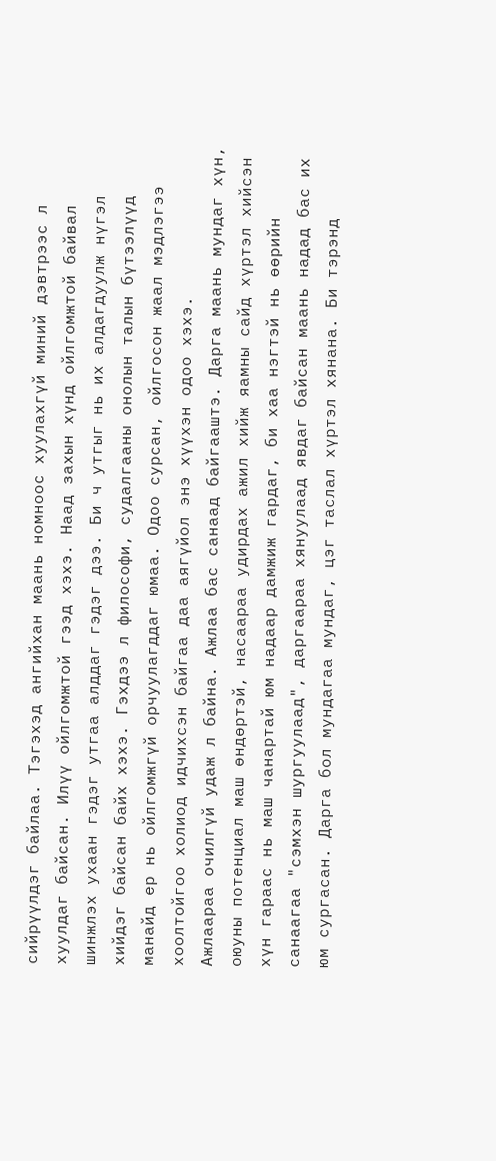сийрүүлдэг байлаа. Тэгэхэд ангийхан маань номноос хуулахгүй миний дэвтрээс л хуулдаг байсан. Илүү ойлгомжтой гээд хэхэ. Наад захын хүнд ойлгомжтой байвал шинжлэх ухаан гэдэг утгаа алддаг гэдэг дээ. Би ч утгыг нь их алдагдуулж нүгэл хийдэг байсан байх хэхэ. Гэхдээ л философи, судалгааны онолын талын бүтээлүүд манайд ер нь ойлгомжгүй орчуулагддаг юмаа. Одоо сурсан, ойлгосон жаал мэдлэгээ хоолтойгоо холиод идчихсэн байгаа даа аягүйол энэ хүүхэн одоо хэхэ.
Ажлаараа очилгүй удаж л байна. Ажлаа бас санаад байгааштэ. Дарга маань мундаг хүн, оюуны потенциал маш өндөртэй, насаараа удирдах ажил хийж яамны сайд хүртэл хийсэн хүн гараас нь маш чанартай юм надаар дамжиж гардаг, би хаа нэгтэй нь өөрийн санаагаа "сэмхэн шургуулаад", даргаараа хянуулаад явдаг байсан маань надад бас их юм сургасан. Дарга бол мундагаа мундаг, цэг таслал хүртэл хянана. Би тэрэнд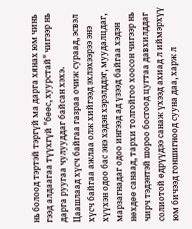нь болоод тэртэй тэргүй ма дарга хянах юм чинь гээд алдаагаа түүхгүй "бөөс, хуурстай" чигээр нь дарга руугаа чулууддаг байсан хэхэ.
Цаашлаад хүсч байгаа газраа очиж сураад, эсвэл хүсч байгаа ажлаа олж хийгээд эхлэхээрээ энэ хүүхэн одоо бас энэ хэдэн хэрэлддэг, муудалцдаг, марзагнадаг одоо ингээд ад үзээд байгаа хэдэн нөхдөө санаад, тархи толгойгоо хоосон чигээр нь чирч тэдэнтэй шороо босгоод цугтаа давхилддаг солиотой өдрүүдээ санаж үхээд ахиад л иймэрхүү юм бичээд гоншигноод сууна даа, харж л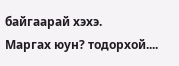байгаарай хэхэ.
Маргах юун? тодорхой....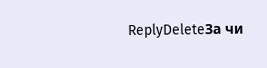ReplyDeleteЗа чи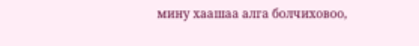мину хаашаа алга болчиховоо,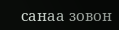санаа зовон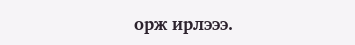орж ирлэээ.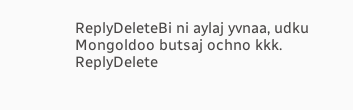ReplyDeleteBi ni aylaj yvnaa, udku Mongoldoo butsaj ochno kkk.
ReplyDelete